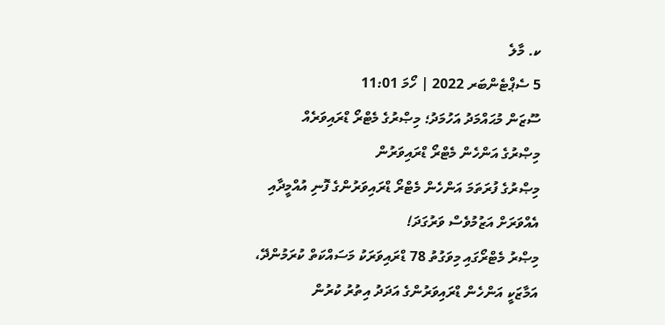ކ. މާލެ
5 ސެޕްޓެންބަރ 2022 | ހޯމަ 11:01
ސޫޒަން މުޙައްމަދު އަހުމަދު؛ މިޞްރުގެ މެޓްރޯ ޑްރައިވަރެއް
މިޞްރުގެ އަންހެން މެޓްރޯ ޑްރައިވަރުން
މިޞްރުގެ ފުރަތަމަ އަންހެން މެޓްރޯ ޑްރައިވަރުންގެ ފޮނި އުއްމީދާއި އެއްވަރަށް އަޒުމުވެސް ވަރުގަދަ!
މިޞްރު މެޓްރޯގައި މިވަގުތު 78 ޑްރައިވަރަކު މަސައްކަތް ކުރަމުންދޭ، އަމާޒަކީ އަންހެން ޑްރައިވަރުންގެ އަދަދު އިތުރު ކުރުން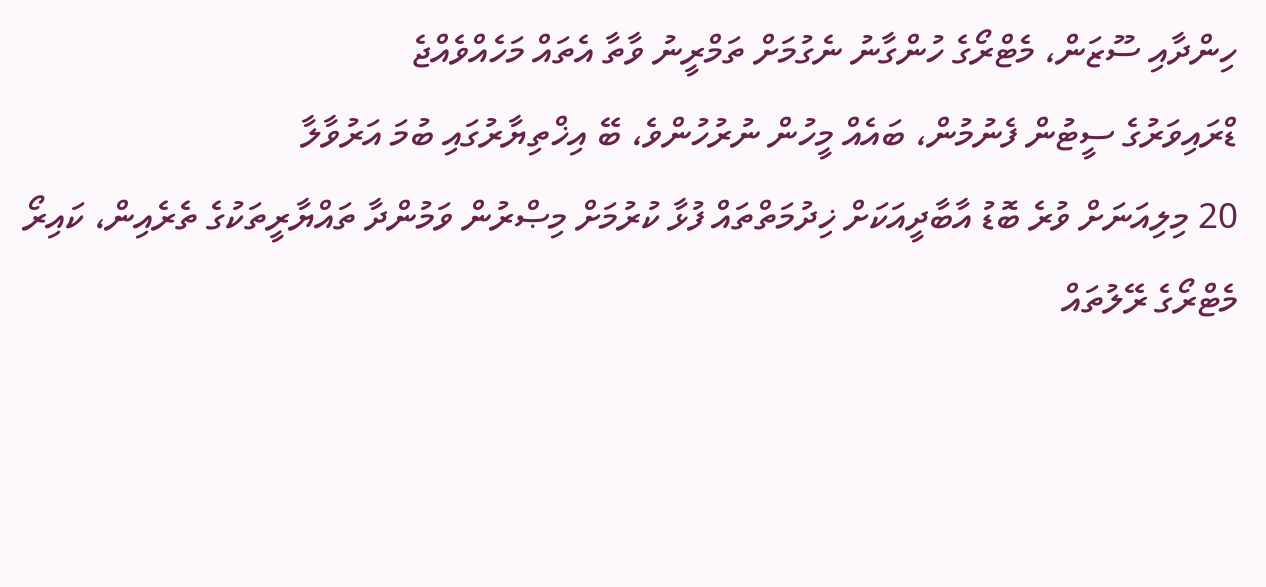ހިންދާއި ސޫޒަން، މެޓްރޯގެ ހުންގާނު ނެގުމަށް ތަމްރީނު ވާތާ އެތައް މަހެއްވެއްޖެ
ޑްރައިވަރުގެ ސީޓުން ފެނުމުން، ބައެއް މީހުން ނުރުހުންވެ، ބޭ އިޚްތިޔާރުގައި ބުމަ އަރުވާލާ
20 މިލިއަނަށް ވުރެ ބޮޑު އާބާދީއަކަށް ޚިދުމަތްތައް ފުޅާ ކުރުމަށް މިޞްރުން ވަމުންދާ ތައްޔާރީތަކުގެ ތެރެއިން، ކައިރޯ މެޓްރޯގެ ރޭލުތައް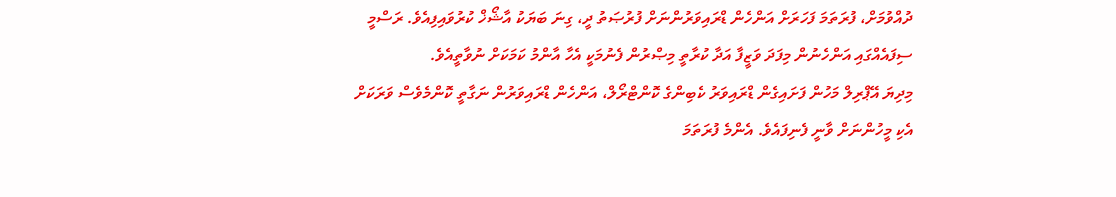ދުއްވުމަށް، ފުރަތަމަ ފަހަރަށް އަންހެން ޑްރައިވަރުންނަށް ފުރުޞަތު ދީ، ގިނަ ބަޔަކު އާޝޯޚް ކުރުވައިފިއެވެ. ރަސްމީ ސިފައެއްގައި އަންހެނުން މިފަދަ ވަޒީފާ އަދާ ކުރާތީ މިޞްރުން ފެނުމަކީ އެހާ އާންމު ކަމަކަށް ނުވާތީއެވެ.
މިދިޔަ އޭޕްރިލް މަހުން ފަށައިގެން ޑްރައިވަރު ކެބިންގެ ކޮންޓްރޯލް، އަންހެން ޑްރައިވަރުން ނަގާތީ ކޮންމެވެސް ވަރަކަށް އެކި މީހުންނަށް ވާނީ ފެނިފައެވެ. އެންމެ ފުރަތަމަ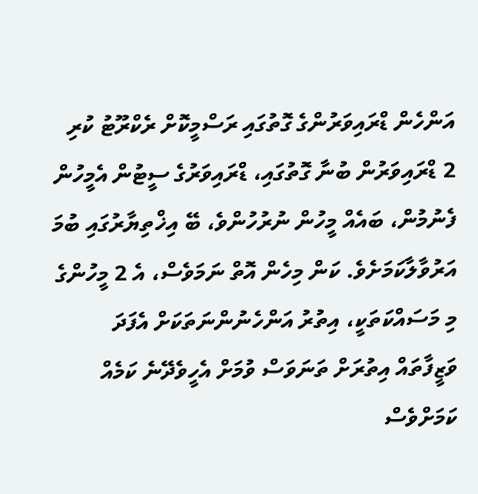އަންހެން ޑްރައިވަރުންގެ ގޮތުގައި ރަސްމީކޮށް ރެކްރޫޓު ކުރި 2 ޑްރައިވަރުން ބުނާ ގޮތުގައި، ޑްރައިވަރުގެ ސީޓުން އެމީހުން ފެނުމުން، ބައެއް މީހުން ނުރުހުންވެ، ބޭ އިޚްތިޔާރުގައި ބުމަ އަރުވާލާކަމަށެވެ. ކަން މިހެން އޮތް ނަމަވެސް، އެ 2 މީހުންގެ މި މަސައްކަތަކީ، އިތުރު އަންހެނުންނަތަކަށް އެފަދަ ވަޒީފާތައް އިތުރަށް ތަނަވަސް ވުމަށް އެހީވެދޭނެ ކަމެއް ކަމަށްވެސް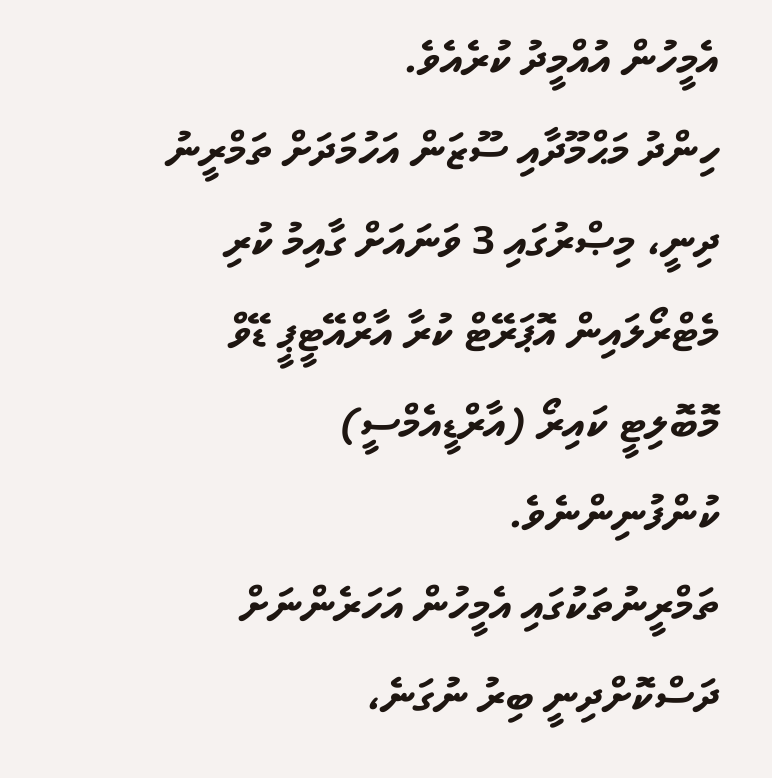އެމީހުން އުއްމީދު ކުރެއެވެ.
ހިންދު މަޙްމޫދާއި ސޫޒަން އަހުމަދަށް ތަމްރީނު ދިނީ، މިޞްރުގައި 3 ވަނައަށް ގާއިމު ކުރި މެޓްރޯލައިން އޮޕަރޭޓް ކުރާ އާރްއޭޓީޕީ ޑޭވް މޮބޮލިޓީ ކައިރޯ (އާރްޑީއެމްސީ) ކުންފުނިންނެވެ.
ތަމްރީނުތަކުގައި އެމީހުން އަހަރެންނަށް ދަސްކޮށްދިނީ ބިރު ނުގަނެ،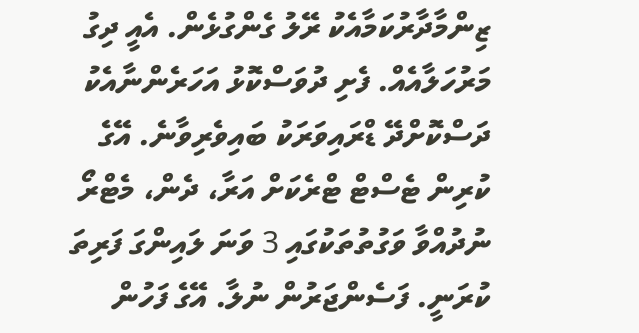ޒިންމާދާރުކަމާއެކު ރޭލު ގެންގުޅެން. އެއީ ދިގު މަރުހަލާއެއް. ފެށި ދުވަސްކޮޅު އަހަރެންނާއެކު ދަސްކޮށްދޭ ޑްރައިވަރަކު ބައިވެރިވާނެ. އޭގެ ކުރިން ޓެސްޓް ޓްރެކަށް އަރާ، ދެން، މެޓްރޯ ނުދުއްވާ ވަގުތުތަކުގައި 3 ވަނަ ލައިންގަ ފަރިތަ ކުރަނީ. ފަސެންޖަރުން ނުލާ. އޭގެ ފަހުން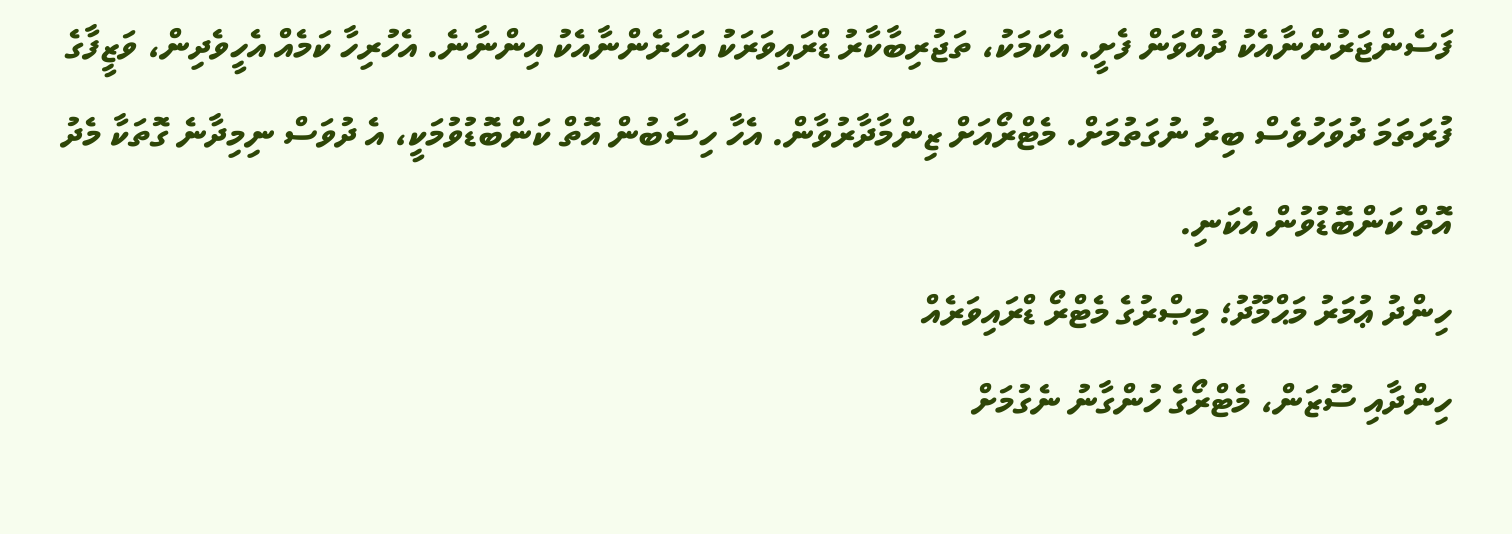ފަސެންޖަރުންނާއެކު ދުއްވަން ފެށީ. އެކަމަކު، ތަޖުރިބާކާރު ޑްރައިވަރަކު އަހަރެންނާއެކު އިންނާނެ. އެހުރިހާ ކަމެއް އެހީވެދިން، ވަޒީފާގެ ފުރަތަމަ ދުވަހުވެސް ބިރު ނުގަތުމަށް. މެޓްރޯއަށް ޒިންމާދާރުވާން. އެހާ ހިސާބުން އޮތް ކަންބޮޑުވުމަކީ، އެ ދުވަސް ނިމިދާނެ ގޮތަކާ މެދު އޮތް ކަންބޮޑުވުން އެކަނި.
ހިންދު ޢުމަރު މަޙްމޫދު؛ މިޞްރުގެ މެޓްރޯ ޑްރައިވަރެއް
ހިންދާއި ސޫޒަން، މެޓްރޯގެ ހުންގާނު ނެގުމަށް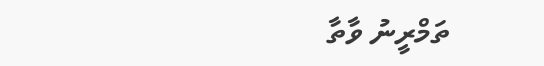ތަމްރީނު ވާތާ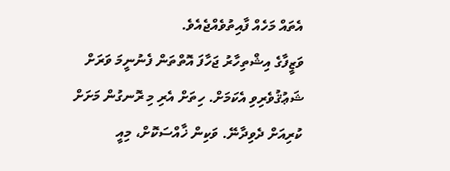އެތައް މަހެއް ފާއިތުވެއްޖެއެވެ.
ވަޒީފާގެ އިޝްތިހާރު ޖަހާފަ އޮތްތަން ފެނުނީމަ ވަރަށް ޝަޢުޤުވެރިވި އެކަމަށް. ހިތަށް އެރި މި ރޮނގުން މަށަށް ކުރިއަށް ދެވިދާނޭ. ވަކިން ޚާއްސަކޮށް، މިއީ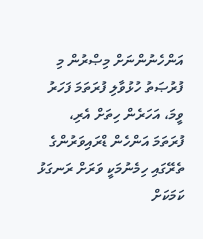އަންހެނުންނަށް މިޞްރުން މި ފުރުޞަތު ހުޅުވާލި ފުރަތަމަ ފަހަރު ވީމަ، އަހަރެން ހިތަށް އެރި، ފުރަތަމަ އަންހެން ޑްރައިވަރުންގެ ތެރޭގައި ހިމެނުމަކީ ވަރަށް ރަނގަޅު ކަމަކަށް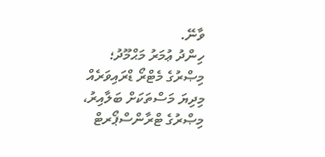ވާނޭ.
ހިންދު ޢުމަރު މަޙްމޫދު؛ މިޞްރުގެ މެޓްރޯ ޑްރައިވަރެއް
މިދިޔަ މަސްތަކަށް ބަލާއިރު، މިޞްރުގެ ޓްރާންސްޕޯރޓް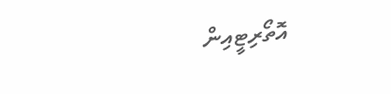އޮތޯރިޓީއިން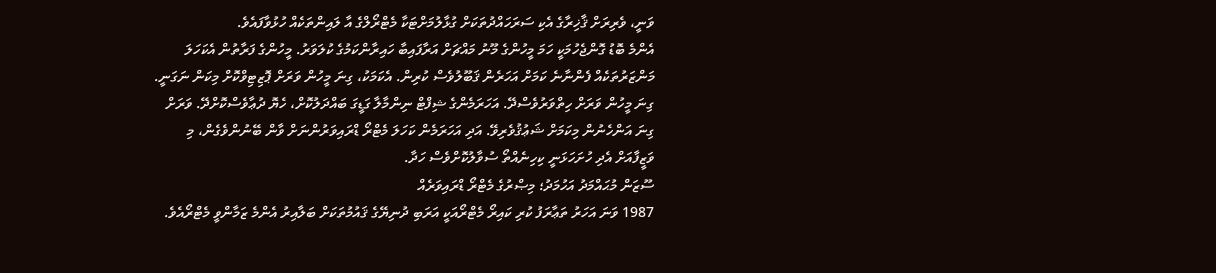ވަނީ، ވެރިރަށް ޤާޚިރާގެ އެކި ސަރަހައްދުތަކަށް ގުޅާލުމަށްޓަކާ މެޓްރޯލްގެ އާ ލައިންތަކެއް ހުޅުވާފައެވެ.
އެންމެ ބޮޑު ގޮންޖެހުމަކީ ހަމަ މީހުންގެ މޫނު މައްޗަށް އަރާފައިބާ ހައިރާންކަމުގެ ކުލަވަރު. މީހުންގެ ފަރާތުން އެކަހަލަ މަންޒަރުތަކެއް ފެންނާނެ ކަމަށް އަހަރެން ޤަބޫލުވެސް ކުރިން. އެކަމަކު، ގިނަ މީހުން ވަރަށް ޕޮޒިޓިވްކޮށް މިކަން ނަގަނީ. ގިނަ މީހުން ވަރަށް ހިތްވަރުވެސްދޭ. އަހަރަމެންގެ ޝިފްޓް ނިންމާލާ ގަޑީގަ ބައްދަލުކޮށް، ހެޔޮ ދުޢާވެސްކޮށްދޭ. ވަރަށް ގިނަ އަންހެނުން މިކަމަށް ޝަޢުޤުވެރިވޭ. އަދި އަހަރަމެން ކަހަލަ މެޓްރޯ ޑްރައިވަރުންނަށް ވާން ބޭނުންވެގެން، މި ވަޒީފާއަށް އެދި ހުށަހަޅަނީ ކިހިނެއްތޯ ސުވާލުކޮށްވެސް ހަދާ.
ސޫޒަން މުޙައްމަދު އަހުމަދު؛ މިޞްރުގެ މެޓްރޯ ޑްރައިވަރެއް
1987 ވަނަ އަހަރު ތަޢާރަފު ކުރި ކައިރޯ މެޓްރޯއަކީ އަރަބި ދުނިޔޭގެ ޤައުމުތަކަށް ބަލާއިރު އެންމެ ޒަމާންވީ މެޓްރޯއެވެ.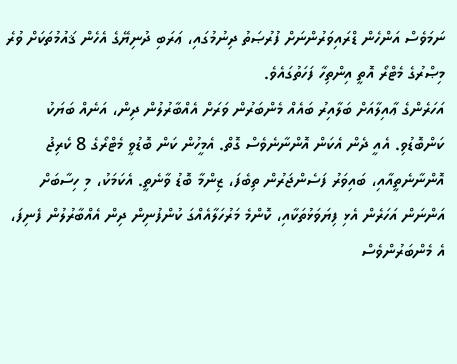ނަމަވެސް އަންހެން ޑްރައިވަރުންނަށް ފުރުޞަތު ދިނުމުގައި، ޢަރަބި ދުނިޔޭގެ އެހެން ޤައުމުތަކަށް ވުރެ މިޞްރުގެ މެޓްރޯ އޮތީ އިންތިހާ ފަހަތުގައެވެ.
އަހަރެންގެ ޢާއިލާއަށް ބަލާއިރު ބައެއް މެންބަރުން ވަރަށް އެއްބާރުލުން ދިން، އަނެއް ބަޔަކު ކަންބޮޑުވި. އެއީ ދެން އެކަން އޮންނާނެވެސް ގޮތް. އެމީހުން ކަން ބޮޑުވީ މެޓްރޯގެ 8 ކެރިޖު އޮންނާނެތީއާއި، ބައިވަރު ފަސެންޖަރުން ތިބެފަ، ޒިންމާ ބޮޑު ވާނެތީ. އެކަމަކު، މި ހިސާބަށް އަންނަން އަހަރެން އެޅި ފިޔަވަޅުތަކާއި، ކޮންމެ މަރުހަލާއެއްގަ ކުންފުނިން ދިން އެއްބާރުލުން ފެނިފަ، އެ މެންބަރުންވެސް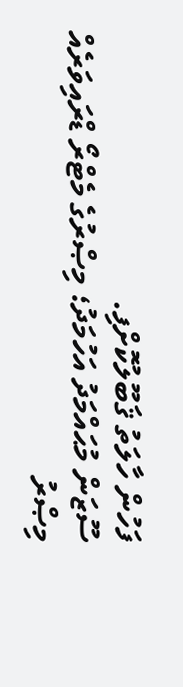ފަހުން ހާލަތު ޤަބޫލުކޮށްފި.
ސޫޒަން މުޙައްމަދު އަހުމަދު؛ މިޞްރުގެ މެޓްރޯ ޑްރައިވަރެއް
މިޞްރު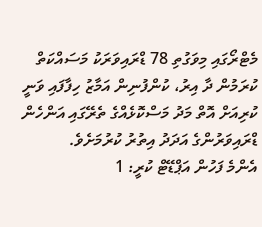މެޓްރޯގައި މިވަގުތި 78 ޑްރައިވަރަކު މަސައްކަތް ކުރަމުން ދާ އިރު، ކުންފުނިން އަމާޒު ހިފާފައި ވަނީ ކުރިއަށް އޮތް މަދު މަސްކޮޅެއްގެ ތެރޭގައި އަންހެން ޑްރައިވަރުންގެ އަދަދު އިތުރު ކުރުމަށެވެ.
އެންމެ ފަހުން އަޕްޑޭޓް ކުރީ: 1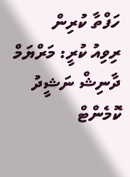ހަފްތާ ކުރިން
ރިވިއު ކުރީ: މަރްޔަމް ދާނިޝް ނަޝީދު
ކޮމެންޓް